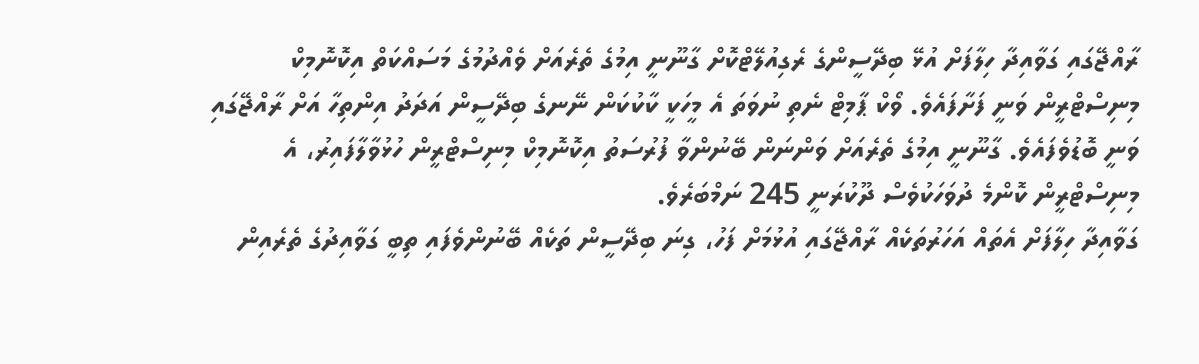ރާއްޖޭގައި ގަވާއިދާ ހިލާފަށް އުޅޭ ބިދޭސީންގެ ރެގިއުލޭޓްކޮށް ގާނޫނީ އިމުގެ ތެރެއަށް ވެއްދުމުގެ މަސައްކަތް އިކޮނޮމިކް މިނިސްޓްރީން ވަނީ ފަށާފައެވެ. ވޯކް ޕާމިޓް ނެތި ނުވަތަ އެ މީހަކީ ކާކުކަން ނޭނގެ ބިދޭސީން އަދަދު އިންތިހާ އަށް ރާއްޖޭގައި ވަނީ ބޮޑުވެފައެވެ. ގާނޫނީ އިމުގެ ތެރެއަށް ވަންނަން ބޭނުންވާ ފުރުސަތު އިކޮނޮމިކް މިނިސްޓްރީން ހުޅުވާލާފައިރު، އެ މިނިސްޓްރީން ކޮންމެ ދުވަހަކުވެސް ދޫކުރަނީ 245 ނަމްބަރެވެ.
ގަވާއިދާ ހިލާފަށް އެތައް އަހަރުތަކެއް ރާއްޖޭގައި އުޅުމަށް ފަހު، ގިނަ ބިދޭސީން ތަކެއް ބޭނުންވެފައި ތިބީ ގަވާއިދުގެ ތެރެއިން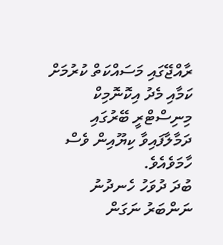ރާއްޖޭގައި މަސައްކަތް ކުރުމަށް ކަމާއި މެދު އިކޮނޮމިކް މިނިސްޓްރީ ބޭރުގައި ދަމާލާފައިވާ ކިޔޫއިން ވެސް ހާމަވެއެވެ.
ބުދަ ދުވަހު ހެނދުނު ނަންބަރު ނަގަން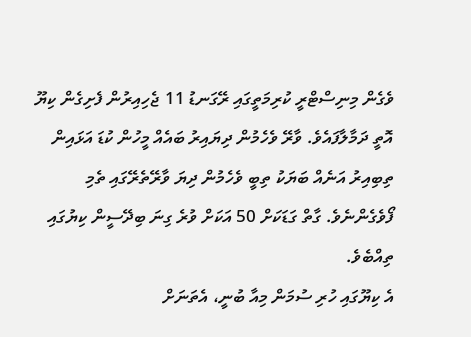ވެގެން މިނިސްޓްރީ ކުރިމަތީގައި ރޭގަނޑު 11 ޖެހިއިރުން ފެށިގެން ކިޔޫ އޮތީ ދަމާލާފައެވެ. ވާރޭ ވެހެމުން ދިޔައިރު ބައެއް މީހުން ކުޑަ އަޅައިން ތިބިއިރު އަނެއް ބަޔަކު ތިބީ ވެހެމުން ދިޔަ ވާރޭތެރޭގައި ތެމި ފޯވެގެންނެވެ. ގާތް ގަޑަކަށް 50 އަކަށް ވުރެ ގިނަ ބިދޭސީން ކިޔުގައި ތިއްބެވެ.
އެ ކިޔޫގައި ހުރި ސުމަން މިއާ ބުނީ، އެތަނަށް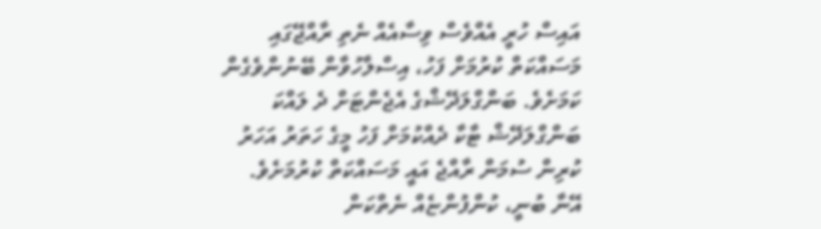އައިސް ހުރީ އެއްވެސް ވިސާއެއް ނެތި ރާއްޖޭގައި މަސައްކަތް ކުރުމަށް ފަހު، އިސްލާހުވާން ބޭނުންވެގެން ކަމަށެވެ. ބަންގްލަދޭޝްގެ އެޖެންޓަށް ދެ ލައްކަ ބަންގްލަދޭޝް ޓާކާ ދެއްކުމަށް ފަހު މީގެ ހަތަރު އަހަރު ކުރިން ސުމަން ރާއްޖެ އައީ މަސައްކަތް ކުރުމަށެވެ. އޭނާ ބުނީ، ކުންފުންޏެއް ނެތްކަން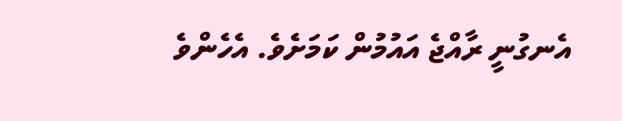އެނގުނީ ރާއްޖެ އައުމުން ކަމަށެވެ. އެހެންވެ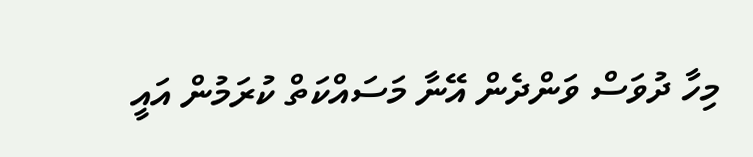މިހާ ދުވަސް ވަންދެން އޭނާ މަސައްކަތް ކުރަމުން އައީ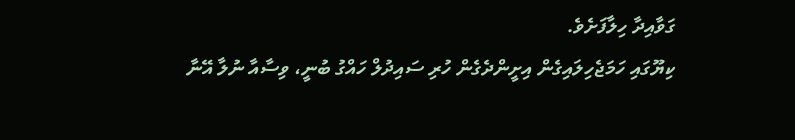ގަވާއިދާ ހިލާފަށެވެ.
ކިޔޫގައި ހަމަޖެހިލައިގެން އިށީންދެގެން ހުރި ސައިދުލް ހައްގު ބުނީ، ވިސާއާ ނުލާ އޭނާ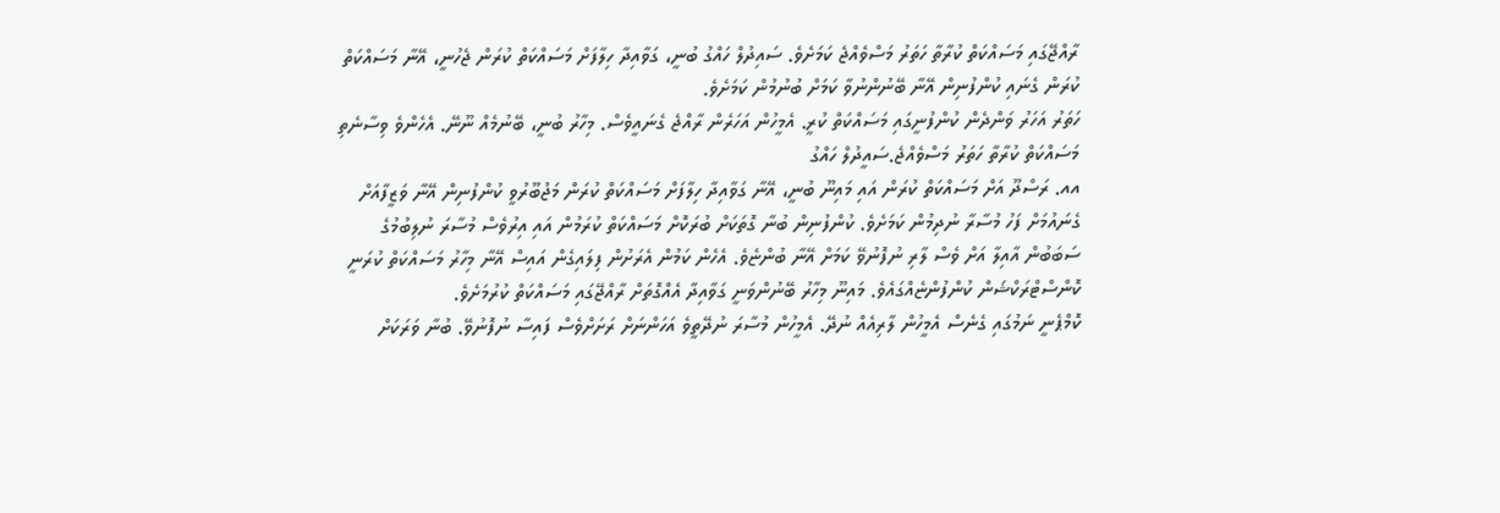ރާއްޖޭގައި މަސައްކަތް ކުރާތާ ހަތަރު މަސްވެއްޖެ ކަމަށެވެ. ސައިދުލް ހައްގު ބުނީ، ގަވާއިދާ ހިލާފަށް މަސައްކަތް ކުރަން ޖެހުނީ، އޭނާ މަސައްކަތް ކުރަން ގެނައި ކުންފުނިން އޭނާ ބޭނުންނުވާ ކަމަށް ބުނުމުން ކަމަށެވެ.
ހަތަރު އަހަރު ވަންދެން ކުންފުނީގައި މަސައްކަތް ކުރީ. އެމީހުން އަހަރެން ރާއްޖެ ގެނައީވެސް. މިހާރު ބުނީ، ބޭނުމެއް ނޫނޭ. އެހެންވެ ވިސާނެތި މަސައްކަތް ކުރާތާ ހަތަރު މަސްވެއްޖެ.ސައީދުލް ހައްގު
އއ. ރަސްދޫ އަށް މަސައްކަތް ކުރަން އައި މައިނޫ ބުނީ، އޭނާ ގަވާއިދާ ހިލާފަށް މަސައްކަތް ކުރަން މަޖުބޫރުވީ ކުންފުނިން އޭނާ ވަޒީފާއަށް ގެނައުމަށް ފަހު މުސާރާ ނުދިމުން ކަމަށެވެ. ކުންފުނިން ބުނާ ގޮތަކަށް ބުރަކޮށް މަސައްކަތް ކުރަމުން އައި އިރުވެސް މުސާރަ ނުލިބުމުގެ ސަބަބުން އާއިލާ އަށް ވެސް ލާރި ނުފޮނުވޭ ކަމަށް އޭނާ ބުންޏެވެ. އެހެން ކަމުން އެރަށުން ފިލައިގެން އައިސް އޭނާ މިހާރު މަސައްކަތް ކުރަނީ ކޮންސްޓްރަކްޝަން ކުންފުންޏެއްގައެވެ. މައިނޫ މިހާރު ބޭނުންވަނީ ގަވާއިދާ އެއްގޮތަށް ރާއްޖޭގައި މަސައްކަތް ކުރުމަށެވެ.
ކޮމްޕެނީ ނަމުގައި ގެނެސް އެމީހުން ލާރިއެއް ނުދޭ. އެމީހުން މުސާރަ ނުދޭތީވެ އަހަންނަށް ރަށަށްވެސް ފައިސާ ނުފޮނުވޭ. ބުނާ ވަރަކަށް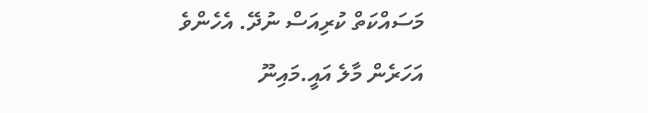މަސައްކަތް ކުރިއަސް ނުދޭ. އެހެންވެ އަހަރެން މާލެ އައީ.މައިނޫ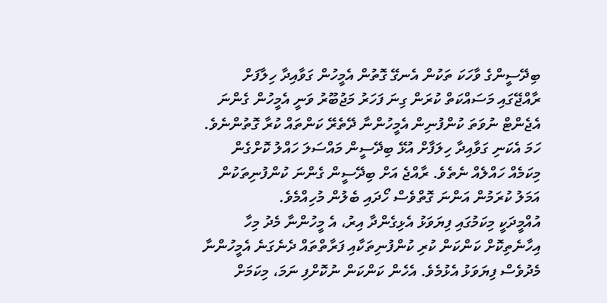ބިދޭސީންގެ ވާހަކަ ތަކުން އެނގޭ ގޮތުން އެމީހުން ގަވާއިދާ ހިލާފަށް ރާއްޖޭގައި މަސައްކަތް ކުރަން ގިނަ ފަހަރު މަޖުބޫރު ވަނީ އެމީހުން ގެންނަ އެޖެންޓް ނުވަތަ ކުންފުނިން އެމީހުންނާ ދޭތެރޭ ކަންތައް ކުރާ ގޮތުންނެވެ. ހަމަ އެކަނި ގަވާއިދާ ހިލަފާށް އުޅޭ ބިދޭސީން މައްސަލަ ހައްލު ކޮށްގެން މިކަމެއް ހައްލެއް ނެތެވެ. ރާއްޖެ އަށް ބިދޭސީން ގެންނަ ކުންފުނިތަކުން އަމަލު ކުރަމުން އަންނަ ގޮތްވެސް ހޯދައި ބެލުން މުހިއްމެވެ.
އުއްމީދަކީ މިކަމުގައި ފިޔަވަޅު އެޅިގެންދާ އިރު، އެ މީހުންނާ މެދު މިހާ އިހާނެތިކޮށް ކަންކަން ކުރި ކުންފުނިތަކާއި ފަރާތްތައް ދެނެގަނެ އެމީހުންނާ މެދުވެސް ފިޔަވަޅު އެޅުމެވެ. އެހެން ކަންކަން ނުކޮށްފި ނަމަ، މިކަމަށް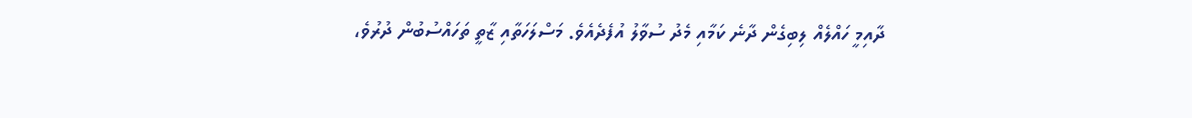ދާއިމީ ހައްލެއް ލިބިގެން ދާނެ ކަމާއި މެދު ސުވާލު އުފެދެއެވެ. މަސްލަހަތާއި ޒާތީ ތަހައްސުބުން ދުރުވެ،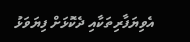އެވިޔަފާރިތަކާއި ދެކޮޅަށް ފިޔަވަޅު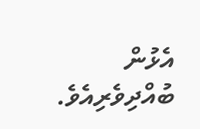އެޅުން ބުއްދިވެރިއެވެ.